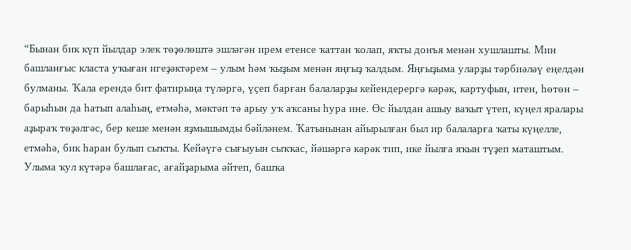“Бынан бик күп йылдар элек төҙөлөштә эшләгән ирем етенсе ҡаттан ҡолап, яҡты донъя менән хушлашты. Мин башланғыс класта уҡыған игеҙәктәрем – улым һәм ҡыҙым менән яңғыҙ ҡалдым. Яңғыҙыма уларҙы тәрбиәләү еңелдән булманы. Ҡала ерендә бит фатирыңа түләргә, үҫеп барған балаларҙы кейендерергә кәрәк, картуфын, итен, һөтөн – барыһын да һатып алаһың, етмәһә, мәктәп тә арыу уҡ аҡсаны һура ине. Өс йылдан ашыу ваҡыт үтеп, күңел яралары аҙыраҡ төҙәлгәс, бер кеше менән яҙмышымды бәйләнем. Ҡатынынан айырылған был ир балаларға ҡаты күңелле, етмәһә, бик һаран булып сыҡты. Кейәүгә сығыуын сыҡҡас, йәшәргә кәрәк тип, ике йылға яҡын түҙеп маташтым. Улыма ҡул күтәрә башлағас, ағайҙарыма әйтеп, башҡа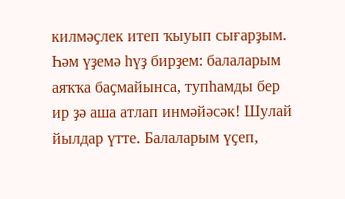килмәҫлек итеп ҡыуып сығарҙым. Һәм үҙемә һүҙ бирҙем: балаларым аяҡҡа баҫмайынса, тупһамды бер ир ҙә аша атлап инмәйәсәк! Шулай йылдар үтте. Балаларым үҫеп,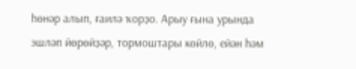һөнәр алып, ғаилә ҡорҙо. Арыу ғына урында эшләп йөрөйҙәр, тормоштары көйлө, ейән һәм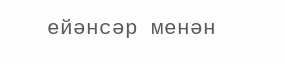ейәнсәр менән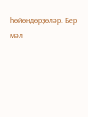һөйөндөрҙөләр. Бер мәл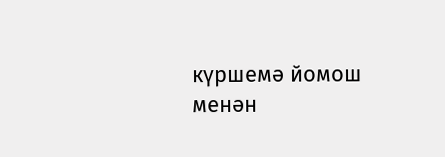күршемә йомош менән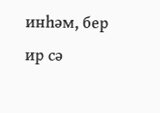инһәм, бер ир сә